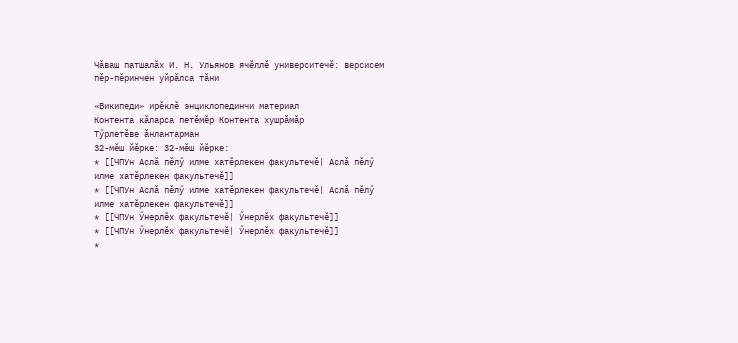Чăваш патшалăх И. Н. Ульянов ячĕллĕ университечĕ: версисем пӗр-пӗринчен уйрӑлса тӑни

«Википеди» ирĕклĕ энциклопединчи материал
Контента кӑларса петӗмӗр Контента хушрӑмӑр
Тӳрлетӗве ӑнлантарман
32-мĕш йĕрке: 32-мĕш йĕрке:
* [[ЧПУн Аслă пĕлӳ илме хатĕрлекен факультечĕ| Аслă пĕлӳ илме хатĕрлекен факультечĕ]]
* [[ЧПУн Аслă пĕлӳ илме хатĕрлекен факультечĕ| Аслă пĕлӳ илме хатĕрлекен факультечĕ]]
* [[ЧПУн Ӳнерлĕх факультечĕ| Ӳнерлĕх факультечĕ]]
* [[ЧПУн Ӳнерлĕх факультечĕ| Ӳнерлĕх факультечĕ]]
*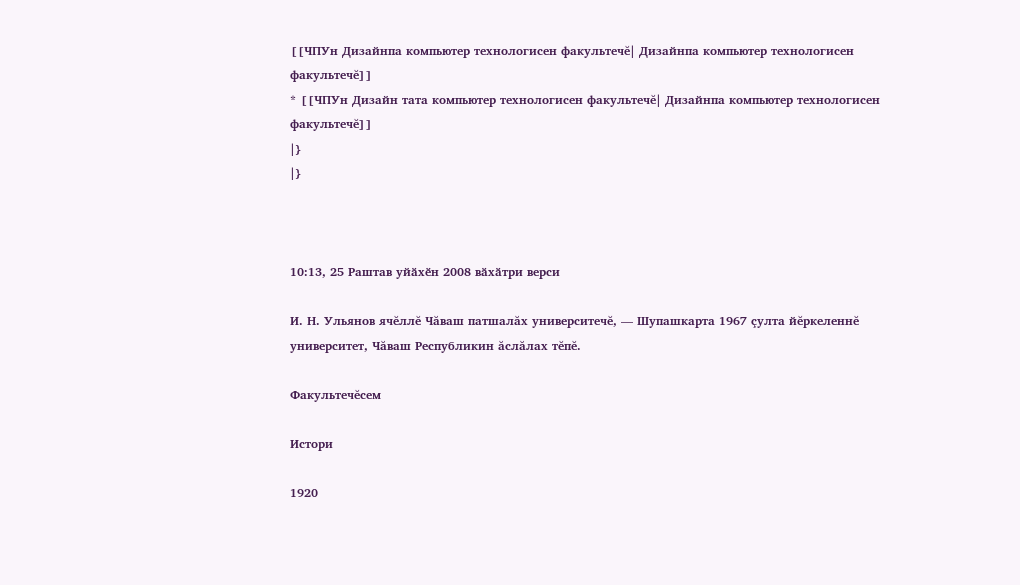[[ЧПУн Дизайнпа компьютер технологисен факультечĕ| Дизайнпа компьютер технологисен факультечĕ]]
* [[ЧПУн Дизайн тата компьютер технологисен факультечĕ| Дизайнпа компьютер технологисен факультечĕ]]
|}
|}



10:13, 25 Раштав уйӑхӗн 2008 вӑхӑтри верси

И. Н. Ульянов ячĕллĕ Чăваш патшалăх университечĕ, — Шупашкарта 1967 çулта йĕркеленнĕ университет, Чăваш Республикин ăслăлах тĕпĕ.

Факультечĕсем

Истори

1920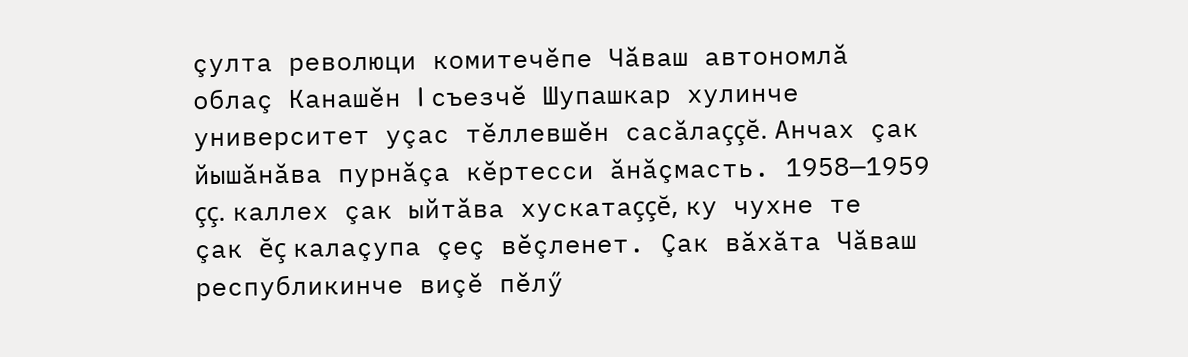çулта революци комитечĕпе Чăваш автономлă облаç Канашĕн I съезчĕ Шупашкар хулинче университет уçас тĕллевшĕн сасăлаççĕ. Анчах çак йышăнăва пурнăçа кĕртесси ăнăçмасть. 1958—1959 çç. каллех çак ыйтăва хускатаççĕ, ку чухне те çак ĕç калаçупа çеç вĕçленет. Çак вăхăта Чăваш республикинче виçĕ пĕлӳ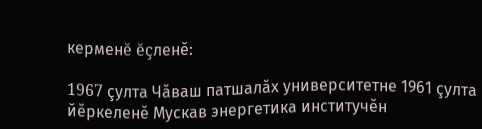керменĕ ĕçленĕ:

1967 çулта Чăваш патшалăх университетне 1961 çулта йĕркеленĕ Мускав энергетика институчĕн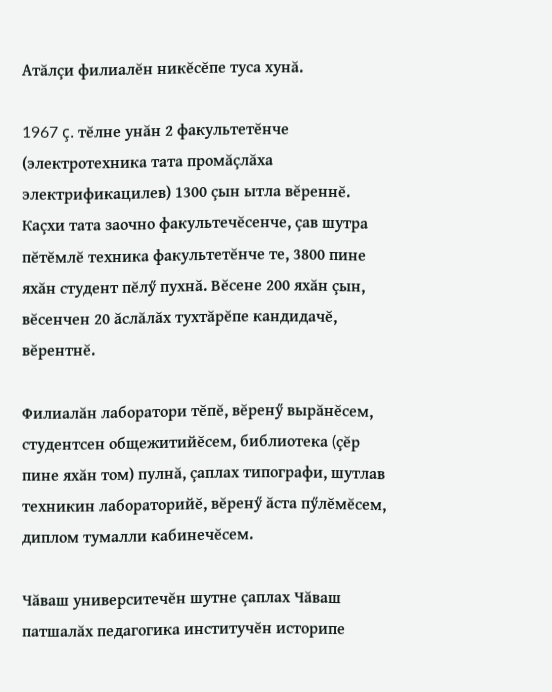Атăлçи филиалĕн никĕсĕпе туса хунă.

1967 ç. тĕлне унăн 2 факультетĕнче (электротехника тата промăçлăха электрификацилев) 1300 çын ытла вĕреннĕ. Каçхи тата заочно факультечĕсенче, çав шутра пĕтĕмлĕ техника факультетĕнче те, 3800 пине яхăн студент пĕлӳ пухнă. Вĕсене 200 яхăн çын, вĕсенчен 20 ăслăлăх тухтăрĕпе кандидачĕ, вĕрентнĕ.

Филиалăн лаборатори тĕпĕ, вĕренӳ вырăнĕсем, студентсен общежитийĕсем, библиотека (çĕр пине яхăн том) пулнă, çаплах типографи, шутлав техникин лабораторийĕ, вĕренӳ ăста пӳлĕмĕсем, диплом тумалли кабинечĕсем.

Чăваш университечĕн шутне çаплах Чăваш патшалăх педагогика институчĕн историпе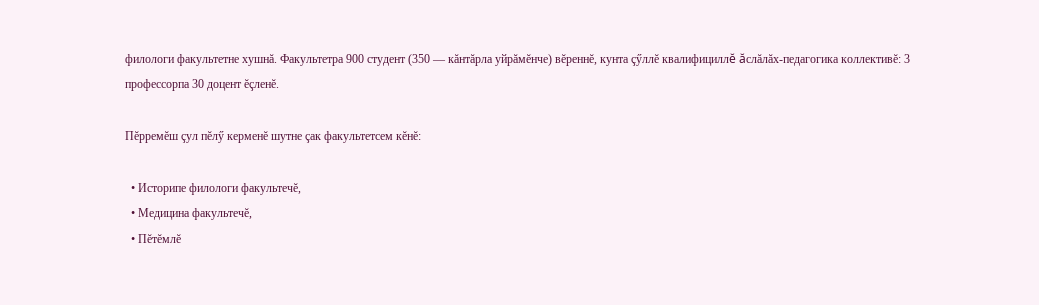филологи факультетне хушнă. Факультетра 900 студент (350 — кăнтăрла уйрăмĕнче) вĕреннĕ, кунта çӳллĕ квалифициллĕ ăслăлăх-педагогика коллективĕ: 3 профессорпа 30 доцент ĕçленĕ.

Пĕрремĕш çул пĕлӳ керменĕ шутне çак факультетсем кĕнĕ:

  • Историпе филологи факультечĕ,
  • Медицина факультечĕ,
  • Пĕтĕмлĕ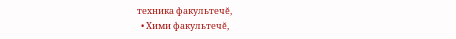техника факультечĕ,
  • Хими факультечĕ,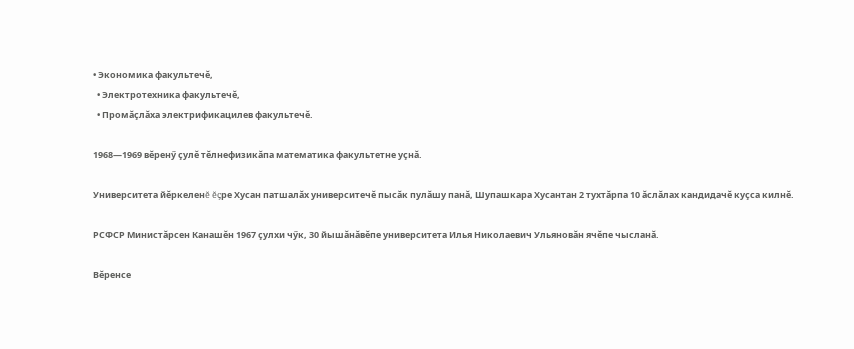• Экономика факультечĕ,
  • Электротехника факультечĕ,
  • Промăçлăха электрификацилев факультечĕ.

1968—1969 вĕренӳ çулĕ тĕлнефизикăпа математика факультетне уçнă.

Университета йĕркеленĕ ĕçре Хусан патшалăх университечĕ пысăк пулăшу панă, Шупашкара Хусантан 2 тухтăрпа 10 ăслăлах кандидачĕ куçса килнĕ.

РСФСР Министăрсен Канашĕн 1967 çулхи чӳк, 30 йышăнăвĕпе университета Илья Николаевич Ульяновăн ячĕпе чысланă.

Вĕренсе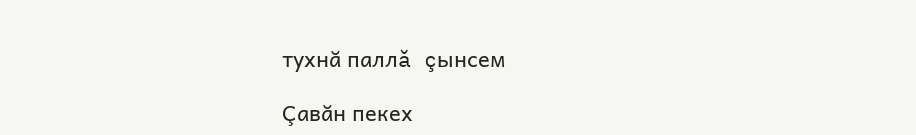тухнă паллă çынсем

Çавăн пекех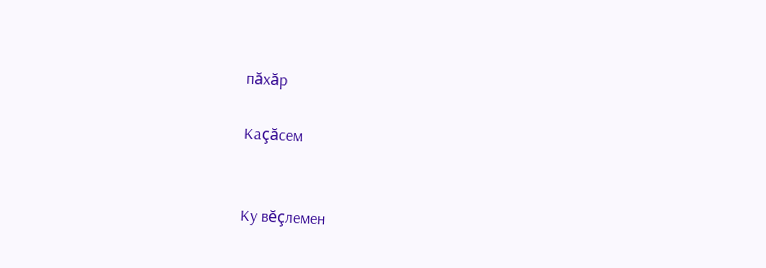пăхăр

Каçăсем


Ку вĕçлемен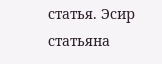статья. Эсир статьяна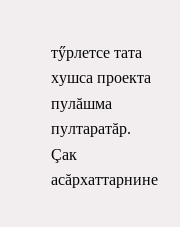тӳрлетсе тата хушса проекта пулăшма пултаратăр.
Çак асăрхаттарнине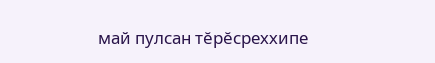май пулсан тĕрĕсреххипе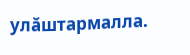улăштармалла.